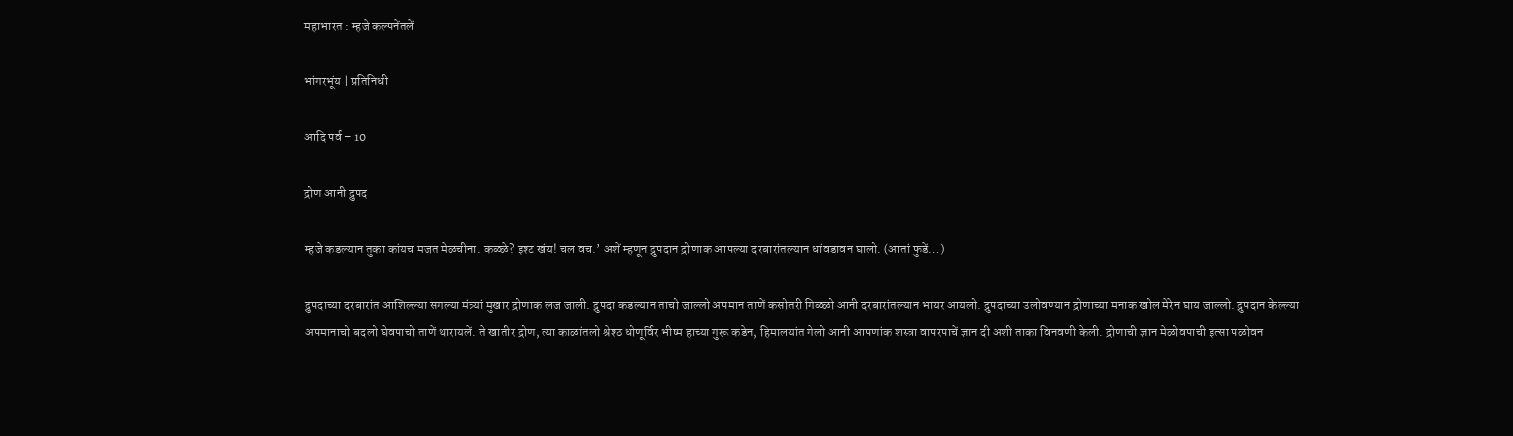महाभारत : म्हजे कल्पनेंतलें

भांगरभूंय | प्रतिनिधी

आदि पर्व – 10

द्रोण आनी द्रुपद

म्हजे कडल्यान तुका कांयच मजत मेळचीना. कळ्ळे? इश्ट खंय! चल वच.’ अशें म्हणून द्रुपदान द्रोणाक आपल्या दरबारांतल्यान धांवडावन घालो. (आतां फुडें…)

द्रुपदाच्या दरबारांत आशिल्ल्या सगल्या मंत्र्यां मुखार द्रोणाक लज जाली. द्रुपदा कडल्यान ताचो जाल्लो अपमान ताणें कसोतरी गिळ्ळो आनी दरबारांतल्यान भायर आयलो. द्रुपदाच्या उलोवण्यान द्रोणाच्या मनाक खोल मेरेन घाय जाल्लो. द्रुपदान केल्ल्या अपमानाचो बदलो घेवपाचो ताणें थारायलें. ते खातीर द्रोण, त्या काळांतलो श्रेश्ठ धोणूर्विर भीष्म हाच्या गुरू कडेन, हिमालयांत गेलो आनी आपणांक शस्त्रा वापरपाचें ज्ञान दी अशी ताका विनवणी केली. द्रोणाची ज्ञान मेळोवपाची इत्सा पळोवन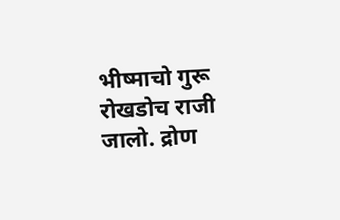भीष्माचो गुरू रोखडोच राजी जालो. द्रोण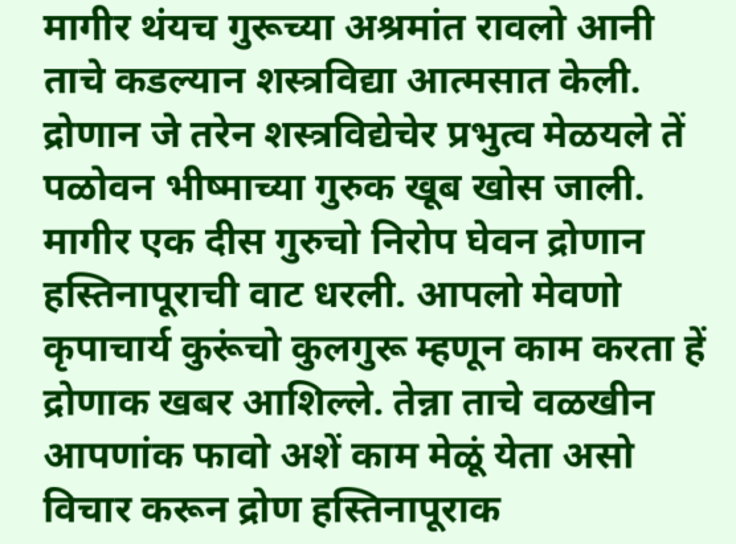मागीर थंयच गुरूच्या अश्रमांत रावलो आनी ताचे कडल्यान शस्त्रविद्या आत्मसात केली. द्रोणान जे तरेन शस्त्रविद्येचेर प्रभुत्व मेळयले तें पळोवन भीष्माच्या गुरुक खूब खोस जाली. मागीर एक दीस गुरुचो निरोप घेवन द्रोणान हस्तिनापूराची वाट धरली. आपलो मेवणो कृपाचार्य कुरूंचो कुलगुरू म्हणून काम करता हें द्रोणाक खबर आशिल्ले. तेन्ना ताचे वळखीन आपणांक फावो अशें काम मेळूं येता असो विचार करून द्रोण हस्तिनापूराक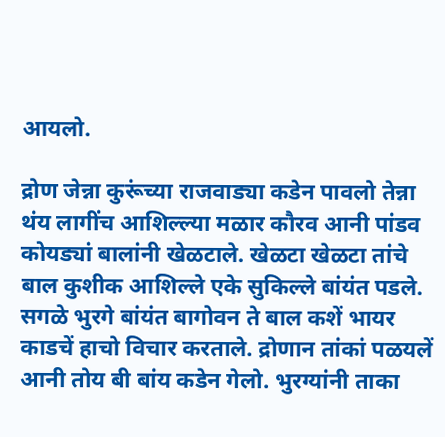आयलो.

द्रोण जेन्ना कुरूंच्या राजवाड्या कडेन पावलो तेन्ना थंय लागींच आशिल्ल्या मळार कौरव आनी पांडव कोयड्यां बालांनी खेळटाले. खेळटा खेळटा तांचे बाल कुशीक आशिल्ले एके सुकिल्ले बांयंत पडले. सगळे भुरगे बांयंत बागोवन ते बाल कशें भायर काडचें हाचो विचार करताले. द्रोणान तांकां पळयलें आनी तोय बी बांय कडेन गेलो. भुरग्यांनी ताका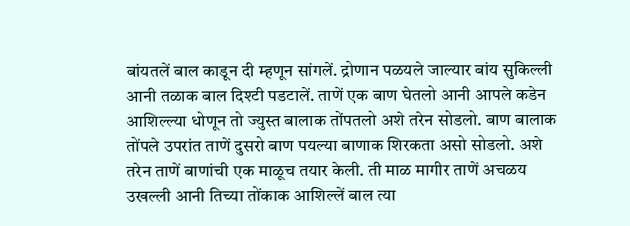बांयतलें बाल काडून दी म्हणून सांगलें. द्रोणान पळयले जाल्यार बांय सुकिल्ली आनी तळाक बाल दिश्टी पडटालें. ताणें एक बाण घेतलो आनी आपले कडेन आशिल्ल्या धोणून तो ज्युस्त बालाक तोंपतलो अशे तरेन सोडलो. बाण बालाक तोंपले उपरांत ताणें दुसरो बाण पयल्या बाणाक शिरकता असो सोडलो. अशे तरेन ताणें बाणांची एक माळूच तयार केली. ती माळ मागीर ताणें अचळय उखल्ली आनी तिच्या तोंकाक आशिल्लें बाल त्या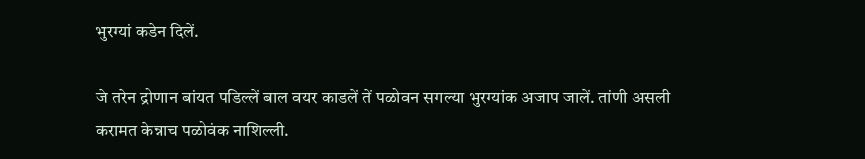भुरग्यां कडेन दिलें.

जे तरेन द्रोणान बांयत पडिल्लें बाल वयर काडलें तें पळोवन सगल्या भुरग्यांक अजाप जालें. तांणी असली करामत केन्नाच पळोवंक नाशिल्ली.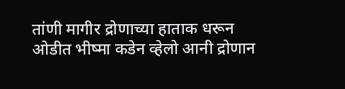तांणी मागीर द्रोणाच्या हाताक धरून ओडीत भीष्मा कडेन व्हेलो आनी द्रोणान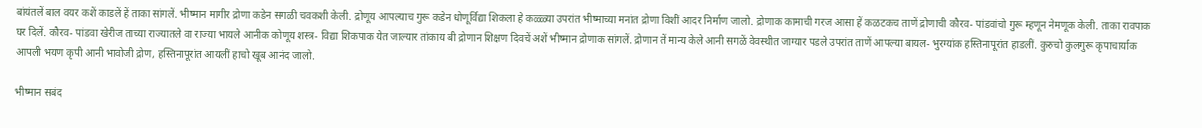बांयंतलें बाल वयर कशें काडलें हें ताका सांगलें. भीष्मान मागीर द्रोणा कडेन सगळी चवकशी केली. द्रोणूय आपल्याच गुरू कडेन धोणूर्विद्या शिकला हे कळ्ळ्या उपरांत भीष्माच्या मनांत द्रोणा विशीं आदर निर्माण जालो. द्रोणाक कामाची गरज आसा हें कळटकच ताणें द्रोणाची कौरव- पांडवांचो गुरू म्हणून नेमणूक केली. ताका रावपाक घर दिलें. कौरव- पांडवा खेरीज ताच्या राज्यातले वा राज्या भायले आनीक कोणूय शस्त्र- विद्या शिकपाक येत जाल्यार तांकाय बी द्रोणान शिक्षण दिवचें अशें भीष्मान द्रोणाक सांगलें. द्रोणान तें मान्य केले आनी सगळें वेवस्थीत जाग्यार पडले उपरांत ताणें आपल्या बायल- भुरग्यांक हस्तिनापूरांत हाडलीं. कुरुचो कुलगुरू कृपाचार्याक आपली भयण कृपी आनी भावोजी द्रोण, हस्तिनापूरांत आयलीं हाचो खूब आनंद जालो.

भीष्मान सबंद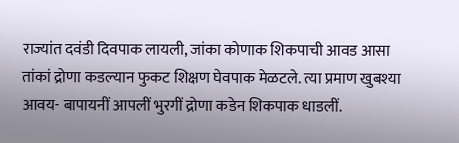राज्यांत दवंडी दिवपाक लायली, जांका कोणाक शिकपाची आवड आसा तांकां द्रोणा कडल्यान फुकट शिक्षण घेवपाक मेळटले. त्या प्रमाण खुबश्या आवय- बापायनीं आपलीं भुरगीं द्रोणा कडेन शिकपाक धाडलीं.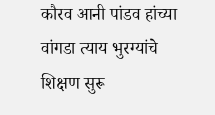कौरव आनी पांडव हांच्या वांगडा त्याय भुरग्यांचे शिक्षण सुरू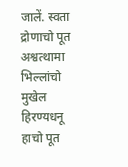जालें. स्वता द्रोणाचो पूत अश्वत्थामा भिल्लांचो मुखेल हिरण्यधनू हाचो पूत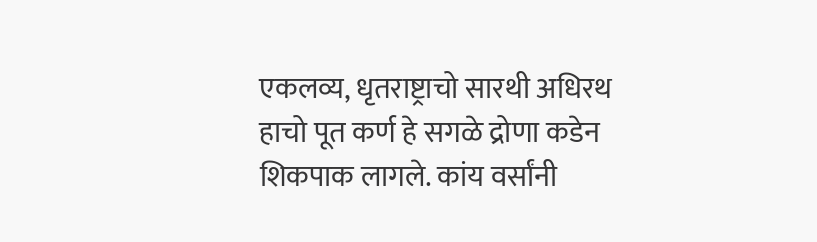एकलव्य, धृतराष्ट्राचो सारथी अधिरथ हाचो पूत कर्ण हे सगळे द्रोणा कडेन शिकपाक लागले. कांय वर्सांनी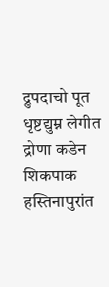द्रुपदाचो पूत धृष्टद्युम्न लेगीत द्रोणा कडेन शिकपाक हस्तिनापुरांत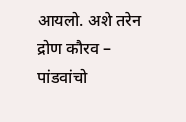आयलो. अशे तरेन द्रोण कौरव – पांडवांचो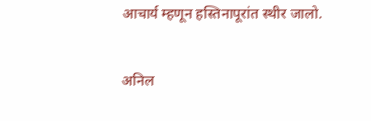आचार्य म्हणून हस्तिनापूरांत स्थीर जालो.

अनिल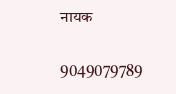नायक

9049079789